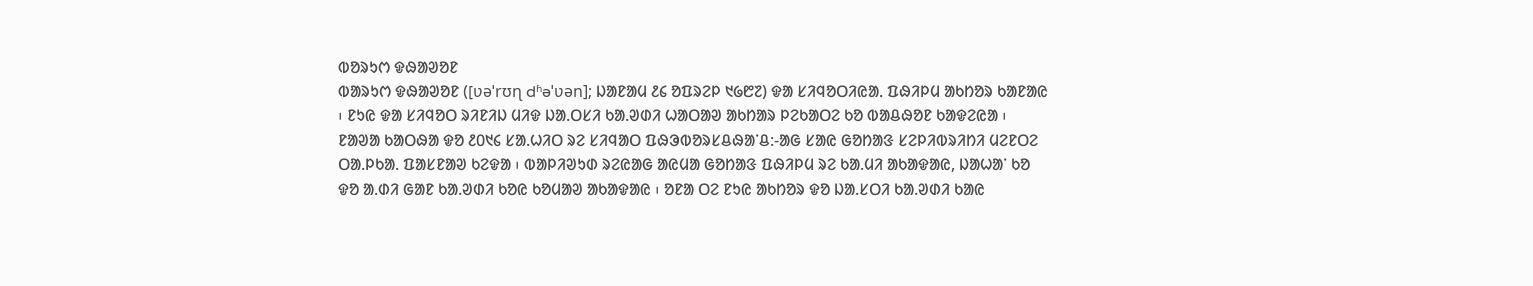ᱵᱚᱨᱩᱬ ᱫᱷᱟᱣᱚᱱ
ᱵᱟᱨᱩᱬ ᱫᱷᱟᱣᱚᱱ ([ʋəˈrʊɳ dʱəˈʋən]; ᱡᱟᱱᱟᱢ ᱒᱔ ᱚᱯᱨᱮᱞ ᱑᱙᱘᱗) ᱫᱟ ᱥᱤᱧᱚᱛᱤᱭᱟᱹ ᱯᱷᱤᱞᱢ ᱟᱠᱴᱚᱨ ᱠᱟᱱᱟᱭ ᱾ ᱱᱩᱭ ᱫᱟ ᱥᱤᱧᱚᱛ ᱨᱤᱱᱤᱡ ᱢᱤᱫ ᱡᱟ.ᱛᱥᱤ ᱠᱟ.ᱣᱰᱤ ᱦᱟᱛᱟᱣ ᱟᱠᱴᱟᱨ ᱞᱮᱠᱟᱛᱮ ᱠᱚ ᱵᱟᱪᱷᱚᱱ ᱠᱟᱫᱮᱭᱟ ᱾ ᱱᱟᱣᱟ ᱠᱟᱛᱷᱟ ᱫᱚ ᱒᱐᱑᱔ ᱥᱟ.ᱦᱤᱛ ᱨᱮ ᱥᱤᱧᱟᱛ ᱯᱷᱳᱵᱚᱨᱥᱪᱷᱟᱸᱪ:-ᱟᱜ ᱥᱟᱭ ᱜᱚᱴᱟᱝ ᱥᱮᱞᱤᱵᱨᱤᱴᱤ ᱢᱮᱱᱛᱮ ᱛᱟ.ᱞᱠᱟ. ᱯᱟᱥᱱᱟᱣ ᱠᱮᱫᱟ ᱾ ᱵᱟᱞᱤᱣᱩᱰ ᱨᱮᱭᱟᱜ ᱟᱭᱢᱟ ᱜᱚᱴᱟᱝ ᱯᱷᱤᱞᱢ ᱨᱮ ᱠᱟ.ᱢᱤ ᱟᱠᱟᱫᱟᱭ, ᱡᱟᱦᱟᱸ ᱠᱚ ᱫᱚ ᱟ.ᱰᱤ ᱜᱟᱱ ᱠᱟ.ᱣᱰᱤ ᱠᱚᱭ ᱠᱚᱢᱟᱣ ᱟᱠᱟᱫᱟᱭ ᱾ ᱚᱱᱟ ᱛᱮ ᱱᱩᱭ ᱟᱠᱴᱚᱨ ᱫᱚ ᱡᱟ.ᱥᱛᱤ ᱠᱟ.ᱣᱰᱤ ᱠᱟᱭ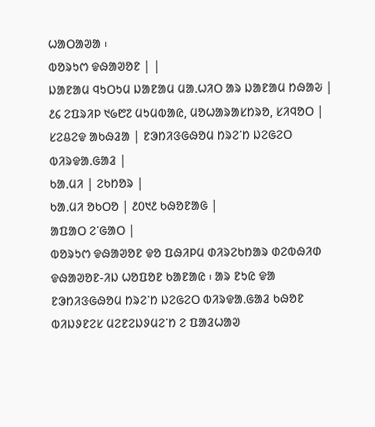ᱦᱟᱛᱟᱣᱟ ᱾
ᱵᱚᱨᱩᱬ ᱫᱷᱟᱣᱚᱱ | |
ᱡᱟᱱᱟᱢ ᱧᱩᱛᱩᱢ ᱡᱟᱱᱟᱢ ᱢᱟᱹᱦᱤᱛ ᱟᱨ ᱡᱟᱱᱟᱢ ᱴᱷᱟᱶ | ᱒᱔ ᱮᱯᱨᱤᱞ ᱑᱙᱘᱗ ᱢᱩᱢᱵᱟᱭ, ᱢᱚᱦᱟᱨᱟᱥᱴᱨᱚ, ᱥᱤᱧᱚᱛ |
ᱥᱮᱪᱮᱫ ᱟᱠᱷᱲᱟ | ᱱᱳᱴᱤᱝᱜᱷᱚᱢ ᱴᱨᱮᱸᱴ ᱡᱮᱜᱮᱛ ᱵᱤᱨᱫᱟᱹᱜᱟᱲ |
ᱠᱟᱹᱢᱤ | ᱮᱠᱴᱚᱨ |
ᱠᱟᱹᱢᱤ ᱚᱠᱛᱚ | ᱒᱐᱑᱒ ᱠᱷᱚᱱᱟᱜ |
ᱟᱯᱟᱛ ᱮᱸᱜᱟᱛ |
ᱵᱚᱨᱩᱬ ᱫᱷᱟᱣᱚᱱ ᱫᱚ ᱯᱷᱤᱞᱢ ᱰᱤᱨᱮᱠᱴᱟᱨ ᱰᱮᱵᱷᱤᱰ ᱫᱷᱟᱣᱚᱱ-ᱤᱡ ᱦᱚᱯᱚᱱ ᱠᱟᱱᱟᱭ ᱾ ᱟᱨ ᱱᱩᱭ ᱫᱟ ᱱᱳᱴᱤᱝᱜᱷᱚᱢ ᱴᱨᱮᱸᱴ ᱡᱮᱜᱮᱛ ᱵᱤᱨᱫᱟᱹᱜᱟᱲ ᱠᱷᱚᱱ ᱵᱤᱡᱽᱱᱮᱥ ᱢᱮᱱᱮᱡᱽᱢᱮᱸᱴ ᱮ ᱯᱟᱲᱦᱟᱣ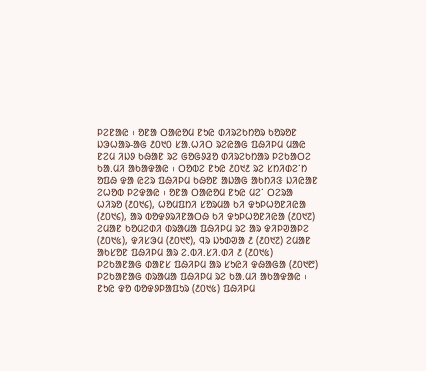ᱞᱮᱱᱟᱭ ᱾ ᱚᱱᱟ ᱛᱟᱭᱚᱢ ᱱᱩᱭ ᱰᱤᱨᱮᱠᱴᱚᱨ ᱠᱚᱨᱚᱱ ᱡᱳᱦᱟᱨ-ᱟᱜ ᱒᱐᱑᱐ ᱥᱟ.ᱦᱤᱛ ᱨᱮᱭᱟᱜ ᱯᱷᱤᱞᱢ ᱢᱟᱭ ᱱᱮᱢ ᱤᱡᱽ ᱠᱷᱟᱱ ᱨᱮ ᱜᱚᱜᱽᱲᱚ ᱰᱤᱨᱮᱠᱴᱟᱨ ᱞᱮᱠᱟᱛᱮ ᱠᱟ.ᱢᱤ ᱟᱠᱟᱫᱟᱭ ᱾ ᱛᱚᱵᱮ ᱱᱩᱭ ᱒᱐᱑᱒ ᱨᱮ ᱥᱴᱤᱰᱮᱸᱴ ᱚᱯᱷ ᱫᱟ ᱭᱮᱨ ᱯᱷᱤᱞᱢ ᱠᱷᱚᱱ ᱟᱡᱟᱜ ᱟᱠᱴᱤᱝ ᱡᱤᱭᱟᱱ ᱮᱦᱚᱵ ᱞᱮᱫᱟᱭ ᱾ ᱚᱱᱟ ᱛᱟᱭᱚᱢ ᱱᱩᱭ ᱢᱮᱸ ᱛᱮᱨᱟ ᱦᱤᱨᱚ (᱒᱐᱑᱔), ᱦᱚᱢᱯᱴᱤ ᱥᱚᱨᱢᱟ ᱠᱤ ᱫᱩᱞᱦᱚᱱᱤᱭᱟ (᱒᱐᱑᱔), ᱟᱨ ᱵᱚᱫᱽᱨᱤᱱᱟᱛᱷ ᱠᱤ ᱫᱩᱞᱦᱚᱱᱤᱭᱟ (᱒᱐᱑᱗) ᱮᱢᱟᱱ ᱠᱚᱢᱮᱰᱤ ᱰᱨᱟᱢᱟ ᱯᱷᱤᱞᱢ ᱨᱮ ᱟᱨ ᱫᱤᱞᱣᱟᱞᱮ (᱒᱐᱑᱕), ᱫᱤᱥᱳᱢ (᱒᱐᱑᱖), ᱧᱨ ᱡᱩᱰᱣᱟ ᱒ (᱒᱐᱑᱗) ᱮᱢᱟᱱ ᱟᱠᱥᱚᱱ ᱯᱷᱤᱞᱢ ᱟᱨ ᱮ.ᱵᱤ.ᱥᱤ.ᱰᱤ ᱒ (᱒᱐᱑᱕) ᱞᱮᱠᱟᱱᱟᱜ ᱰᱟᱱᱥ ᱯᱷᱤᱞᱢ ᱟᱨ ᱥᱩᱭᱤ ᱫᱷᱟᱜᱟ (᱒᱐᱑᱘) ᱞᱮᱠᱟᱱᱟᱜ ᱰᱨᱟᱢᱟ ᱯᱷᱤᱞᱢ ᱨᱮ ᱠᱟ.ᱢᱤ ᱟᱠᱟᱫᱟᱭ ᱾ ᱱᱩᱭ ᱫᱚ ᱵᱚᱫᱽᱞᱟᱯᱩᱨ (᱒᱐᱑᱕) ᱯᱷᱤᱞᱢ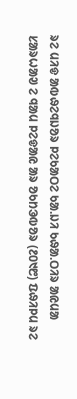ᱨᱮ ᱢᱤᱫ ᱟᱵᱷᱮᱧᱡᱚᱨ ᱞᱮᱠᱟᱛᱮ ᱠᱟ.ᱡᱤ ᱠᱷᱟ.ᱛᱤᱨ ᱟᱭᱢᱟ ᱥᱟᱨᱦᱟᱣ ᱮ ᱧᱟᱢ ᱞᱮᱫᱟᱭ ᱟᱨ ᱚᱠᱴᱳᱵᱚᱨ (᱒᱐᱑᱘) ᱯᱷᱤᱞᱢ ᱨᱮ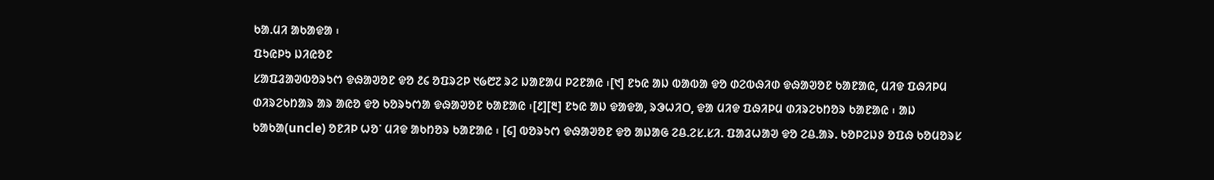ᱠᱟ.ᱢᱤ ᱟᱠᱟᱫᱟ ᱾
ᱯᱩᱭᱞᱩ ᱡᱤᱭᱚᱱ
ᱥᱟᱯᱲᱟᱣᱵᱚᱨᱩᱬ ᱫᱷᱟᱣᱚᱱ ᱫᱚ ᱒᱔ ᱚᱯᱨᱮᱞ ᱑᱙᱘᱗ ᱨᱮ ᱡᱟᱱᱟᱢ ᱞᱮᱱᱟᱭ ᱾[᱑] ᱱᱩᱭ ᱟᱡ ᱵᱟᱵᱟ ᱫᱚ ᱰᱮᱵᱷᱤᱰ ᱫᱷᱟᱣᱚᱱ ᱠᱟᱱᱟᱭ, ᱢᱤᱫ ᱯᱷᱤᱞᱢ ᱰᱤᱨᱮᱠᱴᱟᱨ ᱟᱨ ᱟᱭᱚ ᱫᱚ ᱠᱚᱨᱩᱬᱟ ᱫᱷᱟᱣᱚᱱ ᱠᱟᱱᱟᱭ ᱾[᱒][᱓] ᱱᱩᱭ ᱟᱡ ᱫᱟᱫᱟ, ᱨᱳᱦᱤᱛ, ᱫᱟ ᱢᱤᱫ ᱯᱷᱤᱞᱢ ᱰᱤᱨᱮᱠᱴᱚᱨ ᱠᱟᱱᱟᱭ ᱾ ᱟᱡ ᱠᱟᱠᱟ(uncle) ᱚᱱᱤᱞ ᱦᱚᱸ ᱢᱤᱫ ᱟᱠᱴᱚᱨ ᱠᱟᱱᱟᱭ ᱾ [᱔] ᱵᱚᱨᱩᱬ ᱫᱷᱟᱣᱚᱱ ᱫᱚ ᱟᱡᱟᱜ ᱮᱪ.ᱮᱥ.ᱥᱤ. ᱯᱟᱲᱦᱟᱣ ᱫᱚ ᱮᱪ.ᱟᱨ. ᱠᱚᱞᱮᱡᱽ ᱚᱯᱷ ᱠᱚᱢᱚᱨᱥ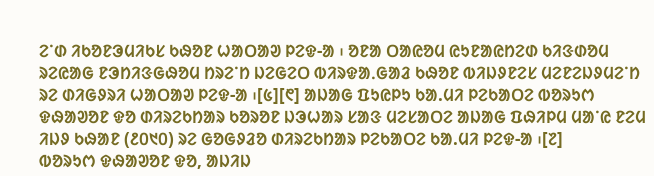ᱮᱸᱰ ᱤᱠᱚᱱᱳᱢᱤᱠᱥ ᱠᱷᱚᱱ ᱦᱟᱛᱟᱣ ᱞᱮᱫ-ᱟ ᱾ ᱚᱱᱟ ᱛᱟᱭᱚᱢ ᱭᱩᱱᱟᱭᱴᱮᱰ ᱠᱤᱝᱰᱚᱢ ᱨᱮᱭᱟᱜ ᱱᱳᱴᱤᱝᱜᱷᱚᱢ ᱴᱨᱮᱸᱴ ᱡᱮᱜᱮᱛ ᱵᱤᱨᱫᱟᱹᱜᱟᱲ ᱠᱷᱚᱱ ᱵᱤᱡᱽᱱᱮᱥ ᱢᱮᱱᱮᱡᱽᱢᱮᱸᱴ ᱨᱮ ᱰᱤᱜᱽᱨᱤ ᱦᱟᱛᱟᱣ ᱞᱮᱫ-ᱟ ᱾[᱕][᱖] ᱟᱡᱟᱜ ᱯᱩᱭᱞᱩ ᱠᱟ.ᱢᱤ ᱞᱮᱠᱟᱛᱮ ᱵᱚᱨᱩᱬ ᱫᱷᱟᱣᱚᱱ ᱫᱚ ᱰᱤᱨᱮᱠᱴᱟᱨ ᱠᱚᱨᱚᱱ ᱡᱳᱦᱟᱨ ᱥᱟᱝ ᱢᱮᱥᱟᱛᱮ ᱟᱡᱟᱜ ᱯᱷᱤᱞᱢ ᱢᱟᱸᱭ ᱱᱮᱢ ᱤᱡᱽ ᱠᱷᱟᱱ (᱒᱐᱑᱐) ᱨᱮ ᱜᱚᱜᱽᱲᱚ ᱰᱤᱨᱮᱠᱴᱟᱨ ᱞᱮᱠᱟᱛᱮ ᱠᱟ.ᱢᱤ ᱞᱮᱫ-ᱟ ᱾[᱗]
ᱵᱚᱨᱩᱬ ᱫᱷᱟᱣᱚᱱ ᱫᱚ, ᱟᱡᱤᱡ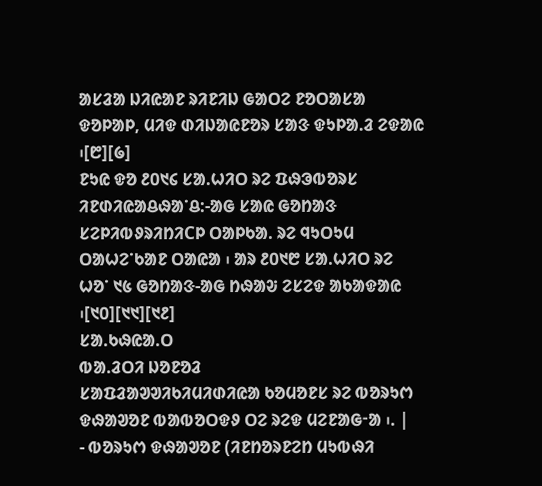ᱟᱥᱲᱟ ᱡᱤᱭᱟᱱ ᱨᱤᱱᱤᱡ ᱜᱟᱛᱮ ᱱᱚᱛᱟᱥᱟ ᱫᱚᱞᱟᱞ, ᱢᱤᱫ ᱰᱤᱡᱟᱭᱱᱚᱨ ᱥᱟᱝ ᱫᱩᱞᱟ.ᱲ ᱮᱫᱟᱭ ᱾[᱘][᱙]
ᱱᱩᱭ ᱫᱚ ᱒᱐᱑᱔ ᱥᱟ.ᱦᱤᱛ ᱨᱮ ᱯᱷᱳᱵᱚᱨᱥ ᱤᱱᱰᱤᱭᱟᱪᱷᱟᱸᱪ:-ᱟᱜ ᱥᱟᱭ ᱜᱚᱴᱟᱝ ᱥᱮᱞᱤᱵᱽᱨᱤᱴᱤCᱞ ᱛᱟᱞᱠᱟ. ᱨᱮ ᱧᱩᱛᱩᱢ ᱛᱟᱦᱮᱸᱠᱟᱱ ᱛᱟᱭᱟ ᱾ ᱟᱨ ᱒᱐᱑᱘ ᱥᱟ.ᱦᱤᱛ ᱨᱮ ᱦᱚᱸ ᱑᱕ ᱜᱚᱴᱟᱝ-ᱟᱜ ᱴᱷᱟᱶ ᱮᱥᱮᱫ ᱟᱠᱟᱫᱟᱭ ᱾[᱑᱐][᱑᱑][᱑᱒]
ᱥᱟ.ᱠᱷᱭᱟ.ᱛ
ᱵᱟ.ᱲᱛᱤ ᱡᱚᱱᱚᱲ
ᱥᱟᱯᱲᱟᱣᱣᱤᱠᱤᱢᱤᱰᱤᱭᱟ ᱠᱚᱢᱚᱱᱥ ᱨᱮ ᱵᱚᱨᱩᱬ ᱫᱷᱟᱣᱚᱱ ᱵᱟᱵᱚᱛᱫᱽ ᱛᱮ ᱨᱮᱫ ᱢᱮᱱᱟᱜᱼᱟ ᱾. |
- ᱵᱚᱨᱩᱬ ᱫᱷᱟᱣᱚᱱ (ᱤᱱᱴᱚᱨᱱᱮᱴ ᱢᱩᱵᱷᱤ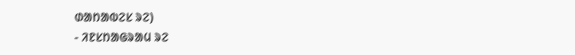ᱰᱟᱴᱟᱵᱮᱥ ᱨᱮ)
- ᱤᱱᱥᱴᱟᱜᱨᱟᱢ ᱨᱮ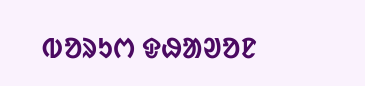ᱵᱚᱨᱩᱬ ᱫᱷᱟᱣᱚᱱ